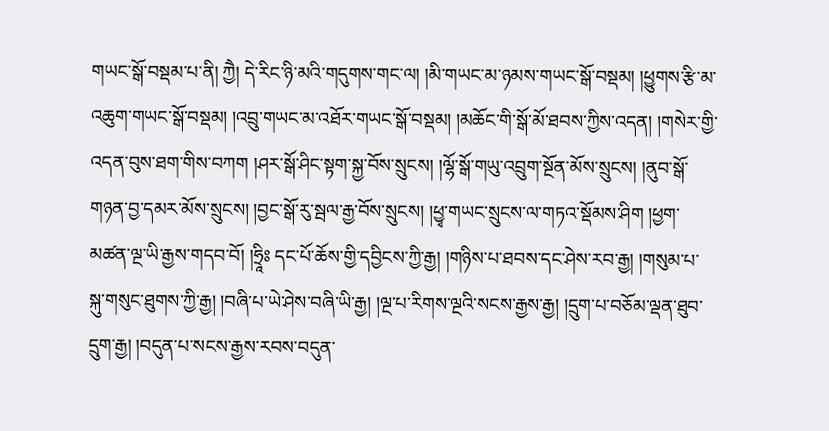གཡང་སྒོ་བསྡམ་པ་ནི། ཀྱཻ། དེ་རིང་ཉི་མའི་གདུགས་གང་ལ། །མི་གཡང་མ་ཉམས་གཡང་སྒོ་བསྡམ། །ཕྱུགས་རྩི་མ་འཆུག་གཡང་སྒོ་བསྡམ། །འབྲུ་གཡང་མ་འཐོར་གཡང་སྒོ་བསྡམ། །མཆོང་གི་སྒོ་མོ་ཐབས་ཀྱིས་འདན། །གསེར་གྱི་འདན་བུས་ཐག་གིས་བཀག །ཤར་སྒོ་ཤིང་སྟག་སྐྱ་བོས་སྲུངས། །ལྷོ་སྒོ་གཡུ་འབྲུག་སྔོན་མོས་སྲུངས། །ནུབ་སྒོ་གཉན་བྱ་དམར་མོས་སྲུངས། །བྱང་སྒོ་རུ་སྦལ་རྒྱ་བོས་སྲུངས། །ཕྱྭ་གཡང་སྲུངས་ལ་གཏའ་སྡོམས་ཤིག །ཕྱག་མཚན་ལྔ་ཡི་རྒྱས་གདབ་བོ། །ཧྲཱིཿ དང་པོ་ཆོས་གྱི་དབྱིངས་ཀྱི་རྒྱ། །གཉིས་པ་ཐབས་དང་ཤེས་རབ་རྒྱ། །གསུམ་པ་སྐུ་གསུང་ཐུགས་ཀྱི་རྒྱ། །བཞི་པ་ཡེ་ཤེས་བཞི་ཡི་རྒྱ། །ལྔ་པ་རིགས་ལྔའི་སངས་རྒྱས་རྒྱ། །དྲུག་པ་བཅོམ་ལྡན་ཐུབ་དྲུག་རྒྱ། །བདུན་པ་སངས་རྒྱས་རབས་བདུན་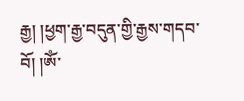རྒྱ། །ཕྱག་རྒྱ་བདུན་གྱི་རྒྱས་གདབ་བོ། །ཨོཾ་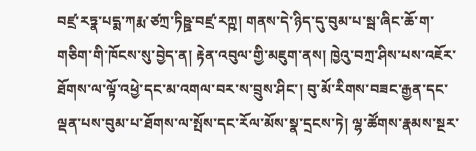བཛྲ་རཏྣ་པདྨ་ཀརྨ་ཙཀྲ་ཏིཥྛ་བཛྲ་རཀྵ། གནས་དེ་ཉིད་དུ་བུམ་པ་སྦ་ཞིང་ཆོ་ག་གཅིག་གི་ཁོངས་སུ་བྱེད་ན། རྟེན་འབུལ་གྱི་མཇུག་ནས། ཁྱེའུ་བཀྲ་ཤིས་པས་འཇོར་ཐོགས་ལ་ལྟོ་འཕྱེ་དང་མ་འགལ་བར་ས་བྲུས་ཤིང་། བུ་མོ་རིགས་བཟང་རྒྱན་དང་ལྡན་པས་བུམ་པ་ཐོགས་ལ་སྤོས་དང་རོལ་མོས་སྣ་དྲངས་ཏེ། ལྷ་ཚོགས་རྣམས་སྔར་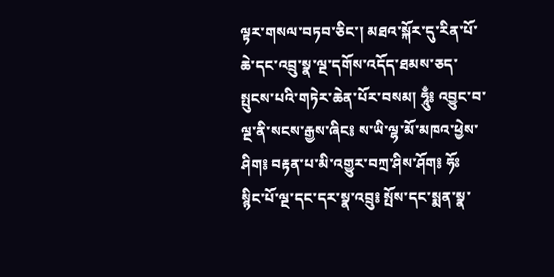ལྟར་གསལ་བཏབ་ཅིང་། མཐའ་སྐོར་དུ་རིན་པོ་ཆེ་དང་འབྲུ་སྣ་ལྔ་དགོས་འདོད་ཐམས་ཅད་སྤུངས་པའི་གཏེར་ཆེན་པོར་བསམ། ཧཱུྃ༔ འབྱུང་བ་ལྔ་ནི་སངས་རྒྱས་ཞིང༔ ས་ཡི་ལྷ་མོ་མཁའ་ཕྱེས་ཤིག༔ བརྟན་པ་མི་འགྱུར་བཀྲ་ཤིས་ཤོག༔ ཧོཿ སྙིང་པོ་ལྔ་དང་དར་སྣ་འབྲུ༔ སྤོས་དང་སྨན་སྣ་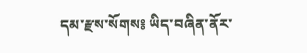དམ་རྫས་སོགས༔ ཡིད་བཞིན་ནོར་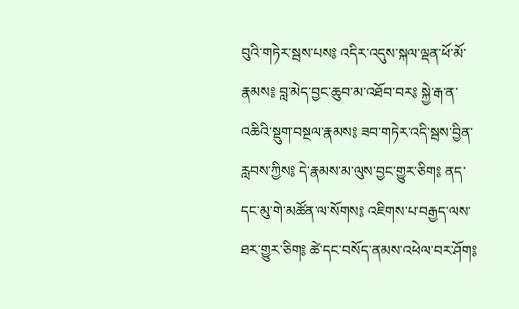བུའི་གཏེར་སྦས་པས༔ འདིར་འདུས་སྐལ་ལྡན་ཕོ་མོ་རྣམས༔ བླ་མེད་བྱང་ཆུབ་མ་འཐོབ་བར༔ སྐྱེ་རྒ་ན་འཆིའི་སྡུག་བསྔལ་རྣམས༔ ཟབ་གཏེར་འདི་སྦས་བྱིན་རླབས་ཀྱིས༔ དེ་རྣམས་མ་ལུས་བྱང་གྱུར་ཅིག༔ ནད་དང་མུ་གེ་མཚོན་ལ་སོགས༔ འཇིགས་པ་བརྒྱད་ལས་ཐར་གྱུར་ཅིག༔ ཚེ་དང་བསོད་ནམས་འཕེལ་བར་ཤོག༔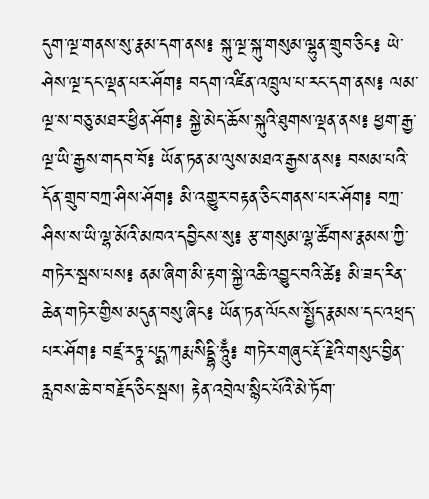དུག་ལྔ་གནས་སུ་རྣམ་དག་ནས༔ སྐུ་ལྔ་སྐུ་གསུམ་ལྷུན་གྲུབ་ཅིང༔ ཡེ་ཤེས་ལྔ་དང་ལྡན་པར་ཤོག༔ བདག་འཛིན་འཁྲུལ་པ་རང་དག་ནས༔ ལམ་ལྔ་ས་བཅུ་མཐར་ཕྱིན་ཤོག༔ སྐྱེ་མེད་ཆོས་སྐུའི་ཐུགས་ལྡན་ནས༔ ཕྱག་རྒྱ་ལྔ་ཡི་རྒྱས་གདབ་བོ༔ ཡོན་ཏན་མ་ལུས་མཐའ་རྒྱས་ནས༔ བསམ་པའི་དོན་གྲུབ་བཀྲ་ཤིས་ཤོག༔ མི་འགྱུར་བརྟན་ཅིང་གནས་པར་ཤོག༔ བཀྲ་ཤིས་ས་ཡི་ལྷ་མོའི་མཁའ་དབྱིངས་སུ༔ རྩ་གསུམ་ལྷ་ཚོགས་རྣམས་ཀྱི་གཏེར་སྦས་པས༔ ནམ་ཞིག་མི་རྟག་སྐྱེ་འཆི་འབྱུང་བའི་ཚེ༔ མི་ཟད་རིན་ཆེན་གཏེར་གྱིས་མདུན་བསུ་ཞིང༔ ཡོན་ཏན་ལོངས་སྤྱོད་རྣམས་དང་འཕྲད་པར་ཤོག༔ བཛྲ་རཏྣ་པདྨ་ཀརྨ་སིདྡྷི་ཧཱུྃ༔ གཏེར་གཞུང་རྡོ་རྗེའི་གསུང་བྱིན་རླབས་ཆེ་བ་བརྗོད་ཅིང་སྦས། རྟེན་འབྲེལ་སྙིང་པོའི་མེ་ཏོག་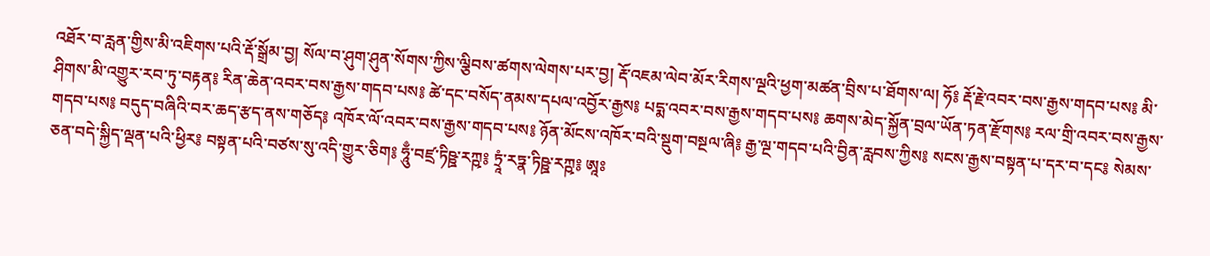འཐོར་བ་རླན་གྱིས་མི་འཇིགས་པའི་རྡོ་སྒྲོམ་བྱ། སོལ་བ་ཤུག་ཤུན་སོགས་ཀྱིས་ལྕིབས་ཚགས་ལེགས་པར་བྱ། རྡོ་འཇམ་ལེབ་མོར་རིགས་ལྔའི་ཕྱག་མཚན་བྲིས་པ་ཐོགས་ལ། ཧོ༔ རྡོ་རྗེ་འབར་བས་རྒྱས་གདབ་པས༔ མི་ཤིགས་མི་འགྱུར་རབ་ཏུ་བརྟན༔ རིན་ཆེན་འབར་བས་རྒྱས་གདབ་པས༔ ཚེ་དང་བསོད་ནམས་དཔལ་འབྱོར་རྒྱས༔ པདྨ་འབར་བས་རྒྱས་གདབ་པས༔ ཆགས་མེད་སྐྱོན་བྲལ་ཡོན་ཏན་རྫོགས༔ རལ་གྲི་འབར་བས་རྒྱས་གདབ་པས༔ བདུད་བཞིའི་བར་ཆད་རྩད་ནས་གཅོད༔ འཁོར་ལོ་འབར་བས་རྒྱས་གདབ་པས༔ ཉོན་མོངས་འཁོར་བའི་སྡུག་བསྔལ་ཞི༔ རྒྱ་ལྔ་གདབ་པའི་བྱིན་རླབས་ཀྱིས༔ སངས་རྒྱས་བསྟན་པ་དར་བ་དང༔ སེམས་ཅན་བདེ་སྐྱིད་ལྡན་པའི་ཕྱིར༔ བསྟན་པའི་བཙས་སུ་འདི་གྱུར་ཅིག༔ ཧཱུྃ་བཛྲ་ཏིཥྛ་རཀྵ༔ ཏྲཱཾ་རཏྣ་ཏིཥྛ་རཀྵ༔ ཨཱཿ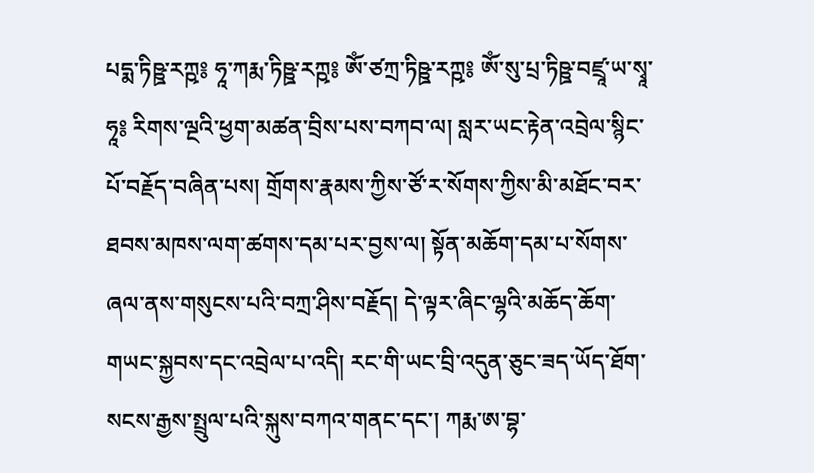པདྨ་ཏིཥྛ་རཀྵ༔ ཧཱ་ཀརྨ་ཏིཥྛ་རཀྵ༔ ཨོཾ་ཙཀྲ་ཏིཥྛ་རཀྵ༔ ཨོཾ་སུ་པྲ་ཏིཥྛ་བཛྲཱ་ཡ་སྭཱ་ཧཱ༔ རིགས་ལྔའི་ཕྱག་མཚན་བྲིས་པས་བཀབ་ལ། སླར་ཡང་རྟེན་འབྲེལ་སྙིང་པོ་བརྗོད་བཞིན་པས། གྲོགས་རྣམས་ཀྱིས་ཙོ་ར་སོགས་ཀྱིས་མི་མཐོང་བར་ཐབས་མཁས་ལག་ཚགས་དམ་པར་བྱས་ལ། སྟོན་མཆོག་དམ་པ་སོགས་ཞལ་ནས་གསུངས་པའི་བཀྲ་ཤིས་བརྗོད། དེ་ལྟར་ཞིང་ལྷའི་མཆོད་ཆོག་གཡང་སྐྱབས་དང་འབྲེལ་པ་འདི། རང་གི་ཡང་བྲི་འདུན་ཅུང་ཟད་ཡོད་ཐོག་སངས་རྒྱས་སྤྲུལ་པའི་སྐུས་བཀའ་གནང་དང་། ཀརྨ་ཨ་བྷ་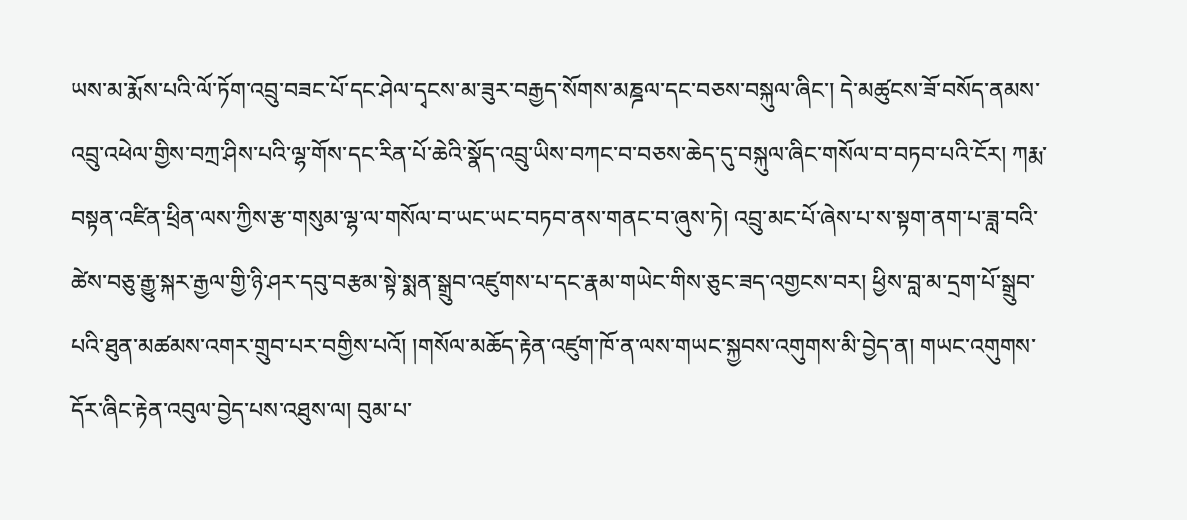ཡས་མ་རྨོས་པའི་ལོ་ཏོག་འབྲུ་བཟང་པོ་དང་ཤེལ་དྭངས་མ་ཟུར་བརྒྱད་སོགས་མཎྜལ་དང་བཅས་བསྐུལ་ཞིང་། དེ་མཚུངས་ཟོ་བསོད་ནམས་འབྲུ་འཕེལ་གྱིས་བཀྲ་ཤིས་པའི་ལྷ་གོས་དང་རིན་པོ་ཆེའི་སྣོད་འབྲུ་ཡིས་བཀང་བ་བཅས་ཆེད་དུ་བསྐུལ་ཞིང་གསོལ་བ་བཏབ་པའི་ངོར། ཀརྨ་བསྟན་འཛིན་ཕྲིན་ལས་ཀྱིས་རྩ་གསུམ་ལྷ་ལ་གསོལ་བ་ཡང་ཡང་བཏབ་ནས་གནང་བ་ཞུས་ཏེ། འབྲུ་མང་པོ་ཞེས་པ་ས་སྟག་ནག་པ་ཟླ་བའི་ཚེས་བཅུ་རྒྱུ་སྐར་རྒྱལ་གྱི་ཉི་ཤར་དབུ་བརྩམ་སྟེ་སྨན་སྒྲུབ་འཛུགས་པ་དང་རྣམ་གཡེང་གིས་ཅུང་ཟད་འགྱངས་བར། ཕྱིས་བླ་མ་དྲག་པོ་སྒྲུབ་པའི་ཐུན་མཚམས་འགར་གྲུབ་པར་བགྱིས་པའོ། །གསོལ་མཆོད་རྟེན་འཛུག་ཁོ་ན་ལས་གཡང་སྐྱབས་འགུགས་མི་བྱེད་ན། གཡང་འགུགས་དོར་ཞིང་རྟེན་འབུལ་བྱེད་པས་འཐུས་ལ། བུམ་པ་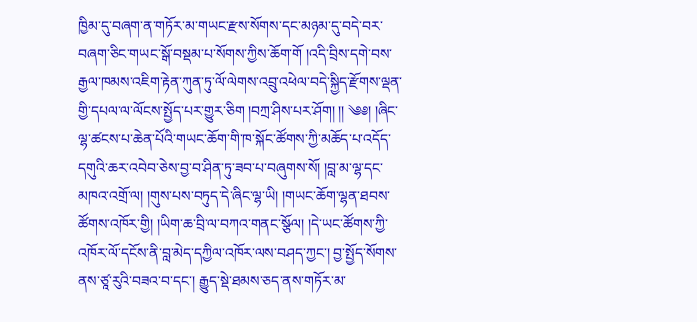ཁྱིམ་དུ་བཞག་ན་གཏོར་མ་གཡང་རྫས་སོགས་དང་མཉམ་དུ་བདེ་བར་བཞག་ཅིང་གཡང་སྒོ་བསྡམ་པ་སོགས་ཀྱིས་ཆོག་གོ །འདི་བྲིས་དགེ་བས་རྒྱལ་ཁམས་འཇིག་རྟེན་ཀུན་ཏུ་ལོ་ལེགས་འབྲུ་འཕེལ་བདེ་སྐྱིད་རྫོགས་ལྡན་གྱི་དཔལ་ལ་ལོངས་སྤྱོད་པར་གྱུར་ཅིག །བཀྲ་ཤིས་པར་ཤོག། །། ༄༅། །ཞིང་ལྷ་ཚངས་པ་ཆེན་པོའི་གཡང་ཆོག་གི་ཁ་སྐོང་ཚོགས་ཀྱི་མཆོད་པ་འདོད་དགུའི་ཆར་འབེབ་ཅེས་བྱ་བ་ཤིན་ཏུ་ཟབ་པ་བཞུགས་སོ། །བླ་མ་ལྷ་དང་མཁའ་འགྲོ་ལ། །གུས་པས་བཏུད་དེ་ཞིང་ལྷ་ཡི། །གཡང་ཆོག་ལྷན་ཐབས་ཚོགས་འཁོར་གྱི། །ཡིག་ཆ་བྲི་ལ་བཀའ་གནང་སྩོལ། །དེ་ཡང་ཚོགས་ཀྱི་འཁོར་ལོ་དངོས་ནི་བླ་མེད་དཀྱིལ་འཁོར་ལས་བཤད་ཀྱང་། བྱ་སྤྱོད་སོགས་ནས་ཙཱ་རུའི་བཟའ་བ་དང་། རྒྱུད་སྡེ་ཐམས་ཅད་ནས་གཏོར་མ་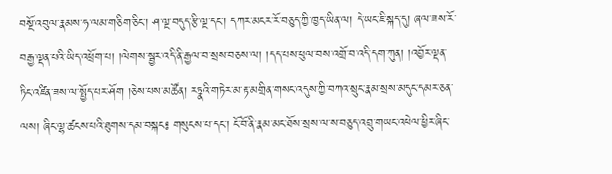བསྔོ་འབུལ་རྣམས་ཧ་ལམ་གཅིག་ཅིང་། ཤ་ལྔ་བདུད་རྩི་ལྔ་དང་། དཀར་མངར་རོ་བཅུད་ཀྱི་ཁྱད་ཡིན་ལ། དེ་ཡང་ཇི་སྐད་དུ། ཞལ་ཟས་རོ་བརྒྱ་ལྡན་པའི་ཡིད་འཕྲོག་པ། །ལེགས་སྦྱར་འདི་ནི་རྒྱལ་བ་སྲས་བཅས་ལ། །དད་པས་ཕུལ་བས་འགྲོ་བ་འདི་དག་ཀུན། །འབྱོར་ལྡན་ཏིང་འཛིན་ཟས་ལ་སྤྱོད་པར་ཤོག །ཅེས་པས་མཚོན། རཏྣའི་གཏེར་མ་རྟ་མགྲིན་གསང་འདུས་ཀྱི་བཀའ་སྲུང་རྣམ་སྲས་མདུང་དམར་ཅན་ལས། ཞིང་ལྷ་ཚངས་པའི་ཐུགས་དམ་བསྐང༔ གསུངས་པ་དང་། ངོ་བོ་ནི་རྣམ་མང་ཐོས་སྲས་ལ་ས་བཅུད་འབྲུ་གཡང་འཕེལ་ཕྱིར་ཞིང་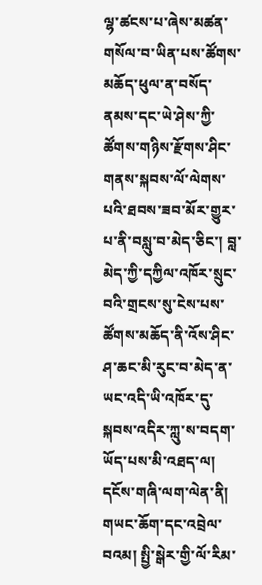ལྷ་ཚངས་པ་ཞེས་མཚན་གསོལ་བ་ཡིན་པས་ཚོགས་མཆོད་ཕུལ་ན་བསོད་ནམས་དང་ཡེ་ཤེས་ཀྱི་ཚོགས་གཉིས་རྫོགས་ཤིང་གནས་སྐབས་ལོ་ལེགས་པའི་ཐབས་ཟབ་མོར་གྱུར་པ་ནི་བསླུ་བ་མེད་ཅིང་། བླ་མེད་ཀྱི་དཀྱིལ་འཁོར་སྲུང་བའི་གྲངས་སུ་ངེས་པས་ཚོགས་མཆོད་ནི་འོས་ཤིང་ཤ་ཆང་མི་རུང་བ་མེད་ན་ཡང་འདི་ཡི་འཁོར་དུ་སྐབས་འདིར་ཀླུ་ས་བདག་ཡོད་པས་མི་འཐད་ལ། དངོས་གཞི་ལག་ལེན་ནི། གཡང་ཆོག་དང་འབྲེལ་བའམ། སྤྱི་སྒེར་གྱི་ལོ་རིམ་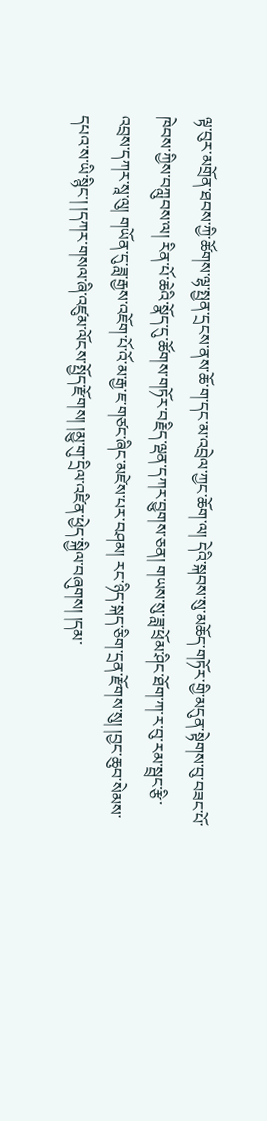ལྟ་བུར་མགྲོན་ཐབས་ཀྱི་ཚོགས་ལྷ་སྤྱན་དྲངས་ནས་ཆོ་ག་དང་མ་འབྲེལ་ཀྱང་ཆོག་ལ། དེའི་སྐབས་སུ་མཆོད་གཏོར་གྱི་མདུན་སྟེགས་བུ་བཟང་པོ་ཁེབས་ཀྱིས་བཀླུབས་ལ། རིན་པོ་ཆེའི་སྣོད་དུ་ཚོགས་གཏོར་བརྗིད་ལྡན་དཀར་བྱུགས་ཅན། གཡས་སུ་ཟླ་ཕྲོམ་ཤིང་ཐོག་ཀ་ར་བུ་རམ་སྦྲང་རྩི་འབྲས་དཀར་སཱ་ལུ། གཡོན་དུ་ཟླ་རྒྱས་འཇོག་པོ་འོ་མ་རྒྱ་ཇ་གཙང་ཞིང་མཛེས་པར་བཤམ། རང་ཉིད་སྐད་ཅིག་དྲན་རྫོགས་སུ། །བྱང་ཆུབ་སེམས་དཔའ་ས་ཡི་སྙིང་། །དཀར་གསལ་ཞི་འཛུམ་ལོངས་སྤྱོད་རྫོགས། །མྱུ་གུ་དྲིལ་འཛིན་ཕྱེད་སྐྱིལ་བཞུགས། །དམ་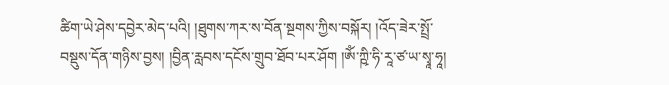ཚིག་ཡེ་ཤེས་དབྱེར་མེད་པའི། །ཐུགས་ཀར་ས་བོན་སྔགས་ཀྱིས་བསྐོར། །འོད་ཟེར་སྤྲོ་བསྡུས་དོན་གཉིས་བྱས། །བྱིན་རླབས་དངོས་གྲུབ་ཐོབ་པར་ཤོག །ཨོཾ་ཀྵི་ཧི་རཱ་ཙ་ཡ་སྭཱ་ཧཱ།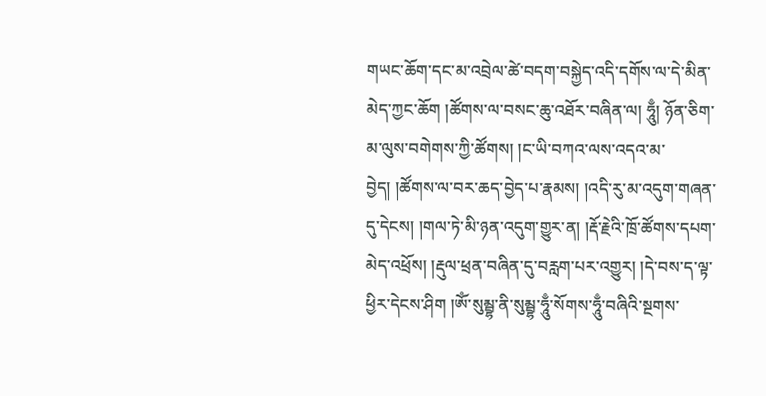གཡང་ཆོག་དང་མ་འབྲེལ་ཚེ་བདག་བསྐྱེད་འདི་དགོས་ལ་དེ་མིན་མེད་ཀྱང་ཆོག །ཚོགས་ལ་བསང་ཆུ་འཐོར་བཞིན་ལ། ཧཱུྃ། ཉོན་ཅིག་མ་ལུས་བགེགས་ཀྱི་ཚོགས། །ང་ཡི་བཀའ་ལས་འདའ་མ་བྱེད། །ཚོགས་ལ་བར་ཆད་བྱེད་པ་རྣམས། །འདི་རུ་མ་འདུག་གཞན་དུ་དེངས། །གལ་ཏེ་མི་ཉན་འདུག་གྱུར་ན། །རྡོ་རྗེའི་ཁྲོ་ཚོགས་དཔག་མེད་འཕྲོས། །རྡུལ་ཕྲན་བཞིན་དུ་བརླག་པར་འགྱུར། །དེ་བས་ད་ལྟ་ཕྱིར་དེངས་ཤིག །ཨོཾ་སུམྦྷ་ནི་སུམྦྷ་ཧཱུྃ་སོགས་ཧཱུྃ་བཞིའི་སྔགས་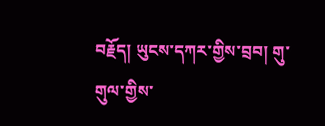བརྗོད། ཡུངས་དཀར་གྱིས་བྲབ། གུ་གུལ་གྱིས་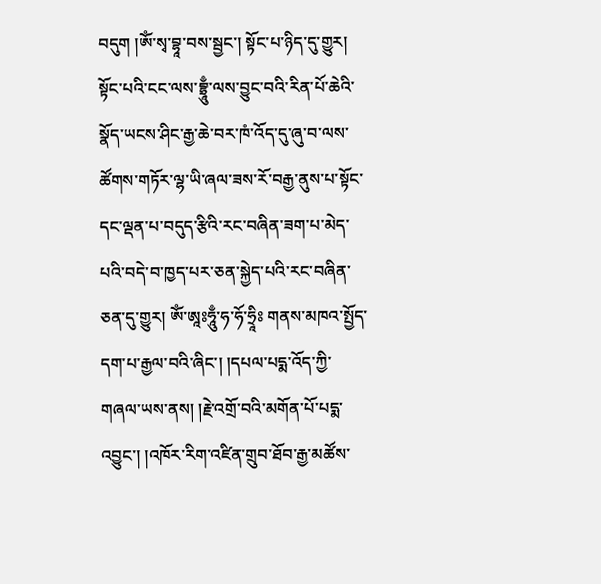བདུག །ཨོཾ་སྭ་བྷཱ་བས་སྦྱང་། སྟོང་པ་ཉིད་དུ་གྱུར། སྟོང་པའི་ངང་ལས་བྷྲཱུྃ་ལས་བྱུང་བའི་རིན་པོ་ཆེའི་སྣོད་ཡངས་ཤིང་རྒྱ་ཆེ་བར་ཁཾ་འོད་དུ་ཞུ་བ་ལས་ཚོགས་གཏོར་ལྷ་ཡི་ཞལ་ཟས་རོ་བརྒྱ་ནུས་པ་སྟོང་དང་ལྡན་པ་བདུད་རྩིའི་རང་བཞིན་ཟག་པ་མེད་པའི་བདེ་བ་ཁྱད་པར་ཅན་སྐྱེད་པའི་རང་བཞིན་ཅན་དུ་གྱུར། ཨོཾ་ཨཱཿཧཱུྃ་ཧ་ཧོ་ཧྲཱིཿ གནས་མཁའ་སྤྱོད་དག་པ་རྒྱལ་བའི་ཞིང་། །དཔལ་པདྨ་འོད་ཀྱི་གཞལ་ཡས་ནས། །རྗེ་འགྲོ་བའི་མགོན་པོ་པདྨ་འབྱུང་། །འཁོར་རིག་འཛིན་གྲུབ་ཐོབ་རྒྱ་མཚོས་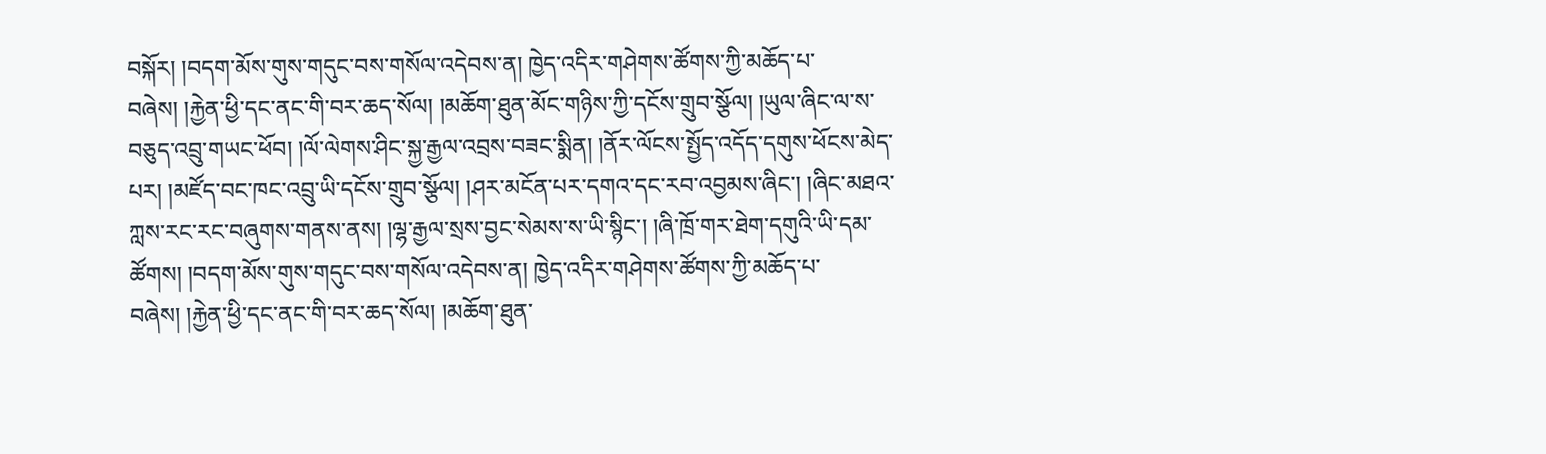བསྐོར། །བདག་མོས་གུས་གདུང་བས་གསོལ་འདེབས་ན། ཁྱེད་འདིར་གཤེགས་ཚོགས་ཀྱི་མཆོད་པ་བཞེས། །རྐྱེན་ཕྱི་དང་ནང་གི་བར་ཆད་སོལ། །མཆོག་ཐུན་མོང་གཉིས་ཀྱི་དངོས་གྲུབ་སྩོལ། །ཡུལ་ཞིང་ལ་ས་བཅུད་འབྲུ་གཡང་ཕོབ། །ལོ་ལེགས་ཤིང་སྐྱ་རྒྱལ་འབྲས་བཟང་སྨིན། །ནོར་ལོངས་སྤྱོད་འདོད་དགུས་ཕོངས་མེད་པར། །མཛོད་བང་ཁང་འབྲུ་ཡི་དངོས་གྲུབ་སྩོལ། །ཤར་མངོན་པར་དགའ་དང་རབ་འབྱམས་ཞིང་། །ཞིང་མཐའ་ཀླས་རང་རང་བཞུགས་གནས་ནས། །ལྷ་རྒྱལ་སྲས་བྱང་སེམས་ས་ཡི་སྙིང་། །ཞི་ཁྲོ་གར་ཐེག་དགུའི་ཡི་དམ་ཚོགས། །བདག་མོས་གུས་གདུང་བས་གསོལ་འདེབས་ན། ཁྱེད་འདིར་གཤེགས་ཚོགས་ཀྱི་མཆོད་པ་བཞེས། །རྐྱེན་ཕྱི་དང་ནང་གི་བར་ཆད་སོལ། །མཆོག་ཐུན་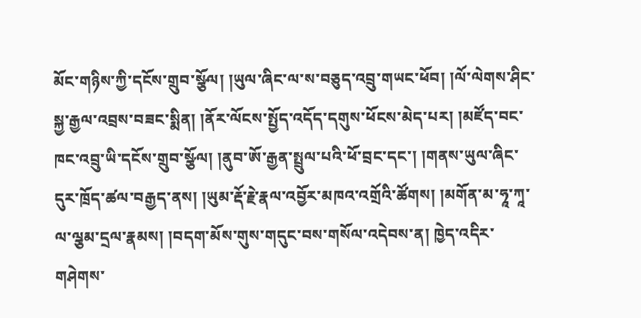མོང་གཉིས་ཀྱི་དངོས་གྲུབ་སྩོལ། །ཡུལ་ཞིང་ལ་ས་བཅུད་འབྲུ་གཡང་ཕོབ། །ལོ་ལེགས་ཤིང་སྐྱ་རྒྱལ་འབྲས་བཟང་སྨིན། །ནོར་ལོངས་སྤྱོད་འདོད་དགུས་ཕོངས་མེད་པར། །མཛོད་བང་ཁང་འབྲུ་ཡི་དངོས་གྲུབ་སྩོལ། །ནུབ་ཨོ་རྒྱན་སྤྲུལ་པའི་ཕོ་བྲང་དང་། །གནས་ཡུལ་ཞིང་དུར་ཁྲོད་ཚལ་བརྒྱད་ནས། །ཡུམ་རྡོ་རྗེ་རྣལ་འབྱོར་མཁའ་འགྲོའི་ཚོགས། །མགོན་མ་ཧཱ་ཀཱ་ལ་ལྕམ་དྲལ་རྣམས། །བདག་མོས་གུས་གདུང་བས་གསོལ་འདེབས་ན། ཁྱེད་འདིར་གཤེགས་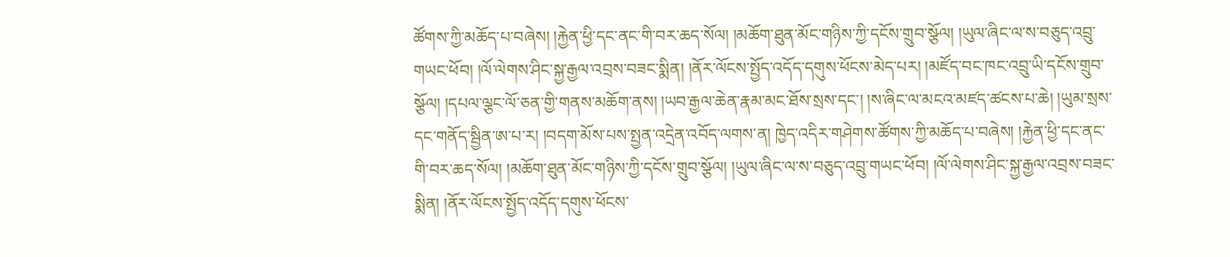ཚོགས་ཀྱི་མཆོད་པ་བཞེས། །རྐྱེན་ཕྱི་དང་ནང་གི་བར་ཆད་སོལ། །མཆོག་ཐུན་མོང་གཉིས་ཀྱི་དངོས་གྲུབ་སྩོལ། །ཡུལ་ཞིང་ལ་ས་བཅུད་འབྲུ་གཡང་ཕོབ། །ལོ་ལེགས་ཤིང་སྐྱ་རྒྱལ་འབྲས་བཟང་སྨིན། །ནོར་ལོངས་སྤྱོད་འདོད་དགུས་ཕོངས་མེད་པར། །མཛོད་བང་ཁང་འབྲུ་ཡི་དངོས་གྲུབ་སྩོལ། །དཔལ་ལྕང་ལོ་ཅན་གྱི་གནས་མཆོག་ནས། །ཡབ་རྒྱལ་ཆེན་རྣམ་མང་ཐོས་སྲས་དང་། །ས་ཞིང་ལ་མངའ་མཛད་ཚངས་པ་ཆེ། །ཡུམ་སྲས་དང་གནོད་སྦྱིན་ཨ་པ་ར། །བདག་མོས་པས་སྤྱན་འདྲེན་འབོད་ལགས་ན། ཁྱེད་འདིར་གཤེགས་ཚོགས་ཀྱི་མཆོད་པ་བཞེས། །རྐྱེན་ཕྱི་དང་ནང་གི་བར་ཆད་སོལ། །མཆོག་ཐུན་མོང་གཉིས་ཀྱི་དངོས་གྲུབ་སྩོལ། །ཡུལ་ཞིང་ལ་ས་བཅུད་འབྲུ་གཡང་ཕོབ། །ལོ་ལེགས་ཤིང་སྐྱ་རྒྱལ་འབྲས་བཟང་སྨིན། །ནོར་ལོངས་སྤྱོད་འདོད་དགུས་ཕོངས་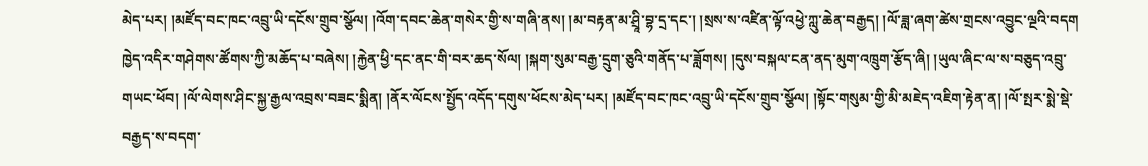མེད་པར། །མཛོད་བང་ཁང་འབྲུ་ཡི་དངོས་གྲུབ་སྩོལ། །འོག་དབང་ཆེན་གསེར་གྱི་ས་གཞི་ནས། །མ་བརྟན་མ་ཤྲཱི་བྷ་དྲ་དང་། །སྲས་ས་འཛིན་ལྟོ་འཕྱེ་ཀླུ་ཆེན་བརྒྱད། །ལོ་ཟླ་ཞག་ཚེས་གྲངས་འབྱུང་ལྔའི་བདག ཁྱེད་འདིར་གཤེགས་ཚོགས་ཀྱི་མཆོད་པ་བཞེས། །རྐྱེན་ཕྱི་དང་ནང་གི་བར་ཆད་སོལ། །སྐག་སུམ་བརྒྱ་དྲུག་ཅུའི་གནོད་པ་ཟློགས། །དུས་བསྐལ་ངན་ནད་མུག་འཁྲུག་རྩོད་ཞི། །ཡུལ་ཞིང་ལ་ས་བཅུད་འབྲུ་གཡང་ཕོབ། །ལོ་ལེགས་ཤིང་སྐྱ་རྒྱལ་འབྲས་བཟང་སྨིན། །ནོར་ལོངས་སྤྱོད་འདོད་དགུས་ཕོངས་མེད་པར། །མཛོད་བང་ཁང་འབྲུ་ཡི་དངོས་གྲུབ་སྩོལ། །སྟོང་གསུམ་གྱི་མི་མཇེད་འཇིག་རྟེན་ན། །ལོ་སྤར་སྨེ་སྡེ་བརྒྱད་ས་བདག་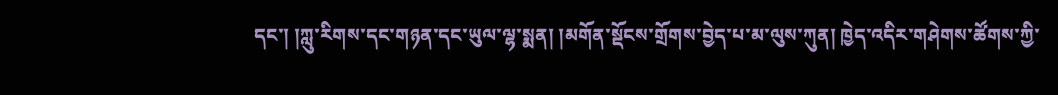དང་། །ཀླུ་རིགས་དང་གཉན་དང་ཡུལ་ལྷ་སྨན། །མགོན་སྡོངས་གྲོགས་བྱེད་པ་མ་ལུས་ཀུན། ཁྱེད་འདིར་གཤེགས་ཚོགས་ཀྱི་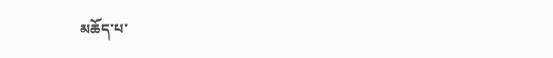མཆོད་པ་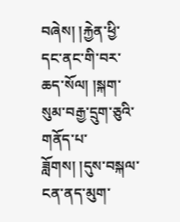བཞེས། །རྐྱེན་ཕྱི་དང་ནང་གི་བར་ཆད་སོལ། །སྐག་སུམ་བརྒྱ་དྲུག་ཅུའི་གནོད་པ་ཟློགས། །དུས་བསྐལ་ངན་ནད་མུག་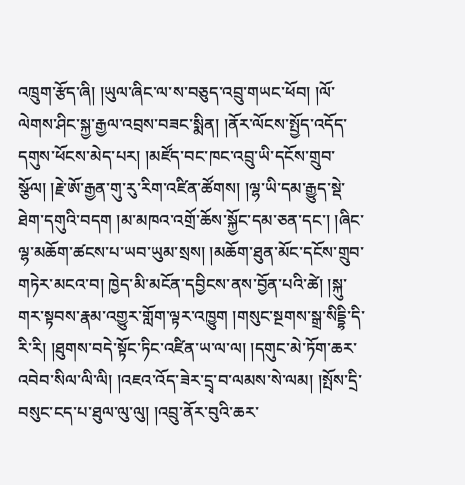འཁྲུག་རྩོད་ཞི། །ཡུལ་ཞིང་ལ་ས་བཅུད་འབྲུ་གཡང་ཕོབ། །ལོ་ལེགས་ཤིང་སྐྱ་རྒྱལ་འབྲས་བཟང་སྨིན། །ནོར་ལོངས་སྤྱོད་འདོད་དགུས་ཕོངས་མེད་པར། །མཛོད་བང་ཁང་འབྲུ་ཡི་དངོས་གྲུབ་སྩོལ། །རྗེ་ཨོ་རྒྱན་གུ་རུ་རིག་འཛིན་ཚོགས། །ལྷ་ཡི་དམ་རྒྱུད་སྡེ་ཐེག་དགུའི་བདག །མ་མཁའ་འགྲོ་ཆོས་སྐྱོང་དམ་ཅན་དང་། །ཞིང་ལྷ་མཆོག་ཚངས་པ་ཡབ་ཡུམ་སྲས། །མཆོག་ཐུན་མོང་དངོས་གྲུབ་གཏེར་མངའ་བ། ཁྱེད་མི་མངོན་དབྱིངས་ནས་བྱོན་པའི་ཚེ། །སྐུ་གར་སྟབས་རྣམ་འགྱུར་གློག་ལྟར་འཁྱུག །གསུང་སྔགས་སྒྲ་སིདྡྷི་དི་རི་རི། །ཐུགས་བདེ་སྟོང་ཏིང་འཛིན་ཡ་ལ་ལ། །དགུང་མེ་ཏོག་ཆར་འབེབ་སིལ་ལི་ལི། །འཇའ་འོད་ཟེར་དྲྭ་བ་ལམས་སེ་ལམ། །སྤོས་དྲི་བསུང་ངད་པ་ཐུལ་ལུ་ལུ། །འབྲུ་ནོར་བུའི་ཆར་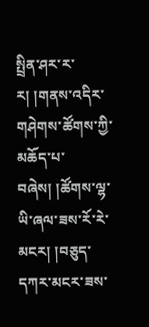སྤྲིན་ཤར་ར་ར། །གནས་འདིར་གཤེགས་ཚོགས་ཀྱི་མཆོད་པ་བཞེས། །ཚོགས་ལྷ་ཡི་ཞལ་ཟས་རོ་རེ་མངར། །བཅུད་དཀར་མངར་ཟས་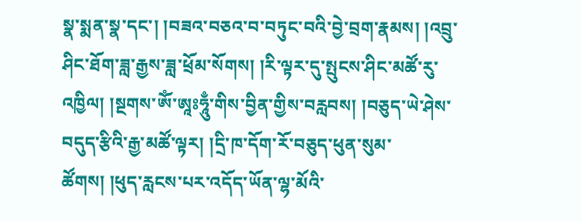སྣ་སྨན་སྣ་དང་། །བཟའ་བཅའ་བ་བཏུང་བའི་བྱེ་བྲག་རྣམས། །འབྲུ་ཤིང་ཐོག་ཟླ་རྒྱས་ཟླ་ཕྲོམ་སོགས། །རི་ལྟར་དུ་སྤུངས་ཤིང་མཚོ་རུ་འཁྱིལ། །སྔགས་ཨོཾ་ཨཱཿཧཱུྃ་གིས་བྱིན་གྱིས་བརླབས། །བཅུད་ཡེ་ཤེས་བདུད་རྩིའི་རྒྱ་མཚོ་ལྟར། །དྲི་ཁ་དོག་རོ་བཅུད་ཕུན་སུམ་ཚོགས། །ཕུད་རླངས་པར་འདོད་ཡོན་ལྷ་མོའི་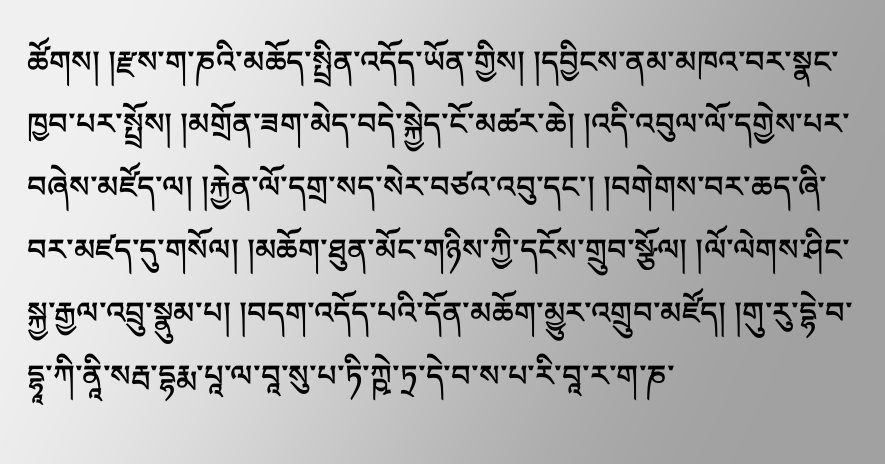ཚོགས། །རྫས་ག་ཎའི་མཆོད་སྤྲིན་འདོད་ཡོན་གྱིས། །དབྱིངས་ནམ་མཁའ་བར་སྣང་ཁྱབ་པར་སྤྲོས། །མགྲོན་ཟག་མེད་བདེ་སྐྱེད་ངོ་མཚར་ཆེ། །འདི་འབུལ་ལོ་དགྱེས་པར་བཞེས་མཛོད་ལ། །རྐྱེན་ལོ་དགྲ་སད་སེར་བཙའ་འབུ་དང་། །བགེགས་བར་ཆད་ཞི་བར་མཛད་དུ་གསོལ། །མཆོག་ཐུན་མོང་གཉིས་ཀྱི་དངོས་གྲུབ་སྩོལ། །ལོ་ལེགས་ཤིང་སྐྱ་རྒྱལ་འབྲུ་སྣུམ་པ། །བདག་འདོད་པའི་དོན་མཆོག་མྱུར་འགྲུབ་མཛོད། །གུ་རུ་དྷེ་བ་དྷཱ་ཀི་ནཱི་སརྦ་དྷརྨ་པཱ་ལ་བཱ་སུ་པ་ཏི་ཀྵེ་ཏྲ་དེ་བ་ས་པ་རི་བཱ་ར་ག་ཎ་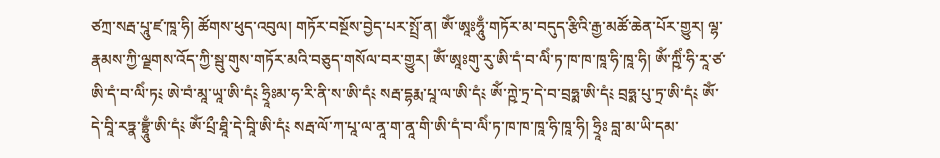ཙཀྲ་སརྦ་པཱུ་ཛ་ཁཱ་ཧི། ཚོགས་ཕུད་འབུལ། གཏོར་བསྔོས་བྱེད་པར་སྤྲོ་ན། ཨོཾ་ཨཱཿཧཱུྃ་གཏོར་མ་བདུད་རྩིའི་རྒྱ་མཚོ་ཆེན་པོར་གྱུར། ལྷ་རྣམས་ཀྱི་ལྗགས་འོད་ཀྱི་སྦུ་གུས་གཏོར་མའི་བཅུད་གསོལ་བར་གྱུར། ཨོཾ་ཨཱཿགུ་རུ་ཨི་དཾ་བ་ལིཾ་ཏ་ཁ་ཁ་ཁཱ་ཧི་ཁཱ་ཧི། ཨོཾ་ཀྵིཾ་ཧི་རཱ་ཙ་ཨི་དཾ་བ་ལིཾ་ཏ༴ ཨེ་བཾ་མཱ་ཡཱ་ཨི་དཾ༴ ཧྲཱིཿམ་ཧ་རི་ནི་ས་ཨི་དཾ༴ སརྦ་དྷརྨ་པཱ་ལ་ཨི་དཾ༴ ཨོཾ་ཀྵེ་ཏྲ་དེ་བ་བྲཧྨ་ཨི་དཾ༴ བྲཧྨ་པུ་ཏྲ་ཨི་དཾ༴ ཨོཾ་དེ་བཱི་རཏྣ་བྷྲཱུྃ་ཨི་དཾ༴ ཨོཾ་པྲྀ་ཐཱི་དེ་བཱི་ཨི་དཾ༴ སརྦ་ལོ་ཀ་པཱ་ལ་ནཱ་ག་ནཱ་གི་ཨི་དཾ་བ་ལིཾ་ཏ་ཁ་ཁ་ཁཱ་ཧི་ཁཱ་ཧི། ཧྲཱིཿ བླ་མ་ཡི་དམ་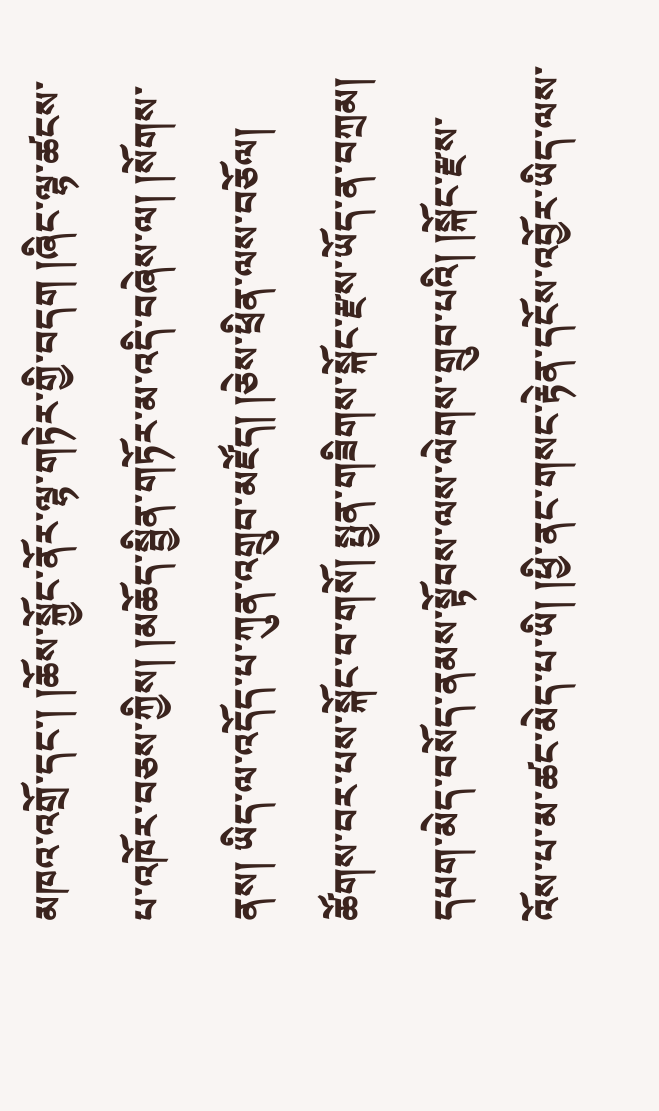མཁའ་འགྲོ་དང་། །ཆོས་སྐྱོང་ནོར་ལྷ་གཏེར་གྱི་བདག །ཞིང་ལྷ་ཚངས་པ་འཁོར་བཅས་ཀྱིས། །མཆོད་སྦྱིན་གཏོར་མ་འདི་བཞེས་ལ། །སོགས་ནས། ཡིད་ལ་འདོད་པ་ཀུན་འགྲུབ་མཛོད། །ཅེས་ཕྲིན་ལས་བཅོལ། ཚོགས་བར་པས་སྐོང་བ་གསོ། སྤྱན་གཟིགས་སྐོང་རྫས་ཡོད་ན་བཀྲམ། དཔག་མེད་བསོད་ནམས་སྟོབས་ལས་ལེགས་གྲུབ་པའི། །སྐོང་རྫས་འོས་པ་མ་ཚང་མེད་པ་ཡི། །ཕྱི་ནང་གསང་རྟེན་དངོས་འབྱོར་ཡིད་ལས་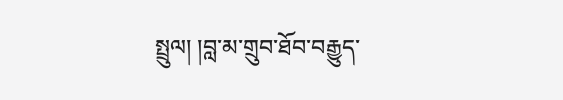སྤྲུལ། །བླ་མ་གྲུབ་ཐོབ་བརྒྱུད་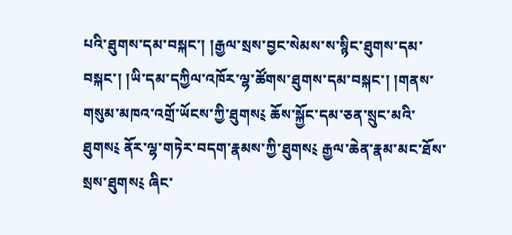པའི་ཐུགས་དམ་བསྐང་། །རྒྱལ་སྲས་བྱང་སེམས་ས་སྙིང་ཐུགས་དམ་བསྐང་། །ཡི་དམ་དཀྱིལ་འཁོར་ལྷ་ཚོགས་ཐུགས་དམ་བསྐང་། །གནས་གསུམ་མཁའ་འགྲོ་ཡོངས་ཀྱི་ཐུགས༴ ཆོས་སྐྱོང་དམ་ཅན་སྲུང་མའི་ཐུགས༴ ནོར་ལྷ་གཏེར་བདག་རྣམས་ཀྱི་ཐུགས༴ རྒྱལ་ཆེན་རྣམ་མང་ཐོས་སྲས་ཐུགས༴ ཞིང་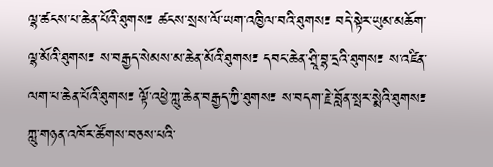ལྷ་ཚངས་པ་ཆེན་པོའི་ཐུགས༴ ཚངས་སྲས་ལོ་ཡག་འཁྱིལ་བའི་ཐུགས༴ བདེ་སྟེར་ཡུམ་མཆོག་ལྷ་མོའི་ཐུགས༴ ས་བརྒྱད་སེམས་མ་ཆེན་མོའི་ཐུགས༴ དབང་ཆེན་ཤྲཱི་བྷ་དྲའི་ཐུགས༴ ས་འཛིན་ལག་པ་ཆེན་པོའི་ཐུགས༴ ལྟོ་འཕྱེ་ཀླུ་ཆེན་བརྒྱད་ཀྱི་ཐུགས༴ ས་བདག་རྗེ་བློན་སྤར་སྨེའི་ཐུགས༴ ཀླུ་གཉན་འཁོར་ཚོགས་བཅས་པའི་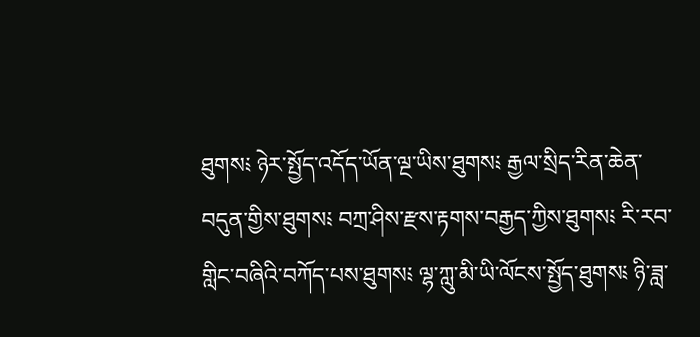ཐུགས༴ ཉེར་སྤྱོད་འདོད་ཡོན་ལྔ་ཡིས་ཐུགས༴ རྒྱལ་སྲིད་རིན་ཆེན་བདུན་གྱིས་ཐུགས༴ བཀྲ་ཤིས་རྫས་རྟགས་བརྒྱད་ཀྱིས་ཐུགས༴ རི་རབ་གླིང་བཞིའི་བཀོད་པས་ཐུགས༴ ལྷ་ཀླུ་མི་ཡི་ལོངས་སྤྱོད་ཐུགས༴ ཉི་ཟླ་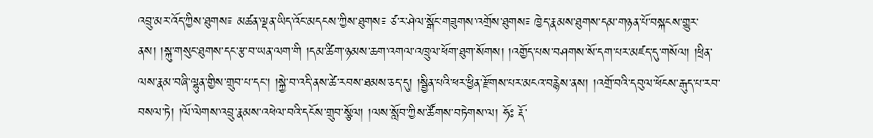འབྲུ་མར་འོད་ཀྱིས་ཐུགས༴ མཚན་ལྡན་ཡིད་འོང་མདངས་ཀྱིས་ཐུགས༴ ཙ་ར་ཤེལ་སྒོང་གཟུགས་འགྲོས་ཐུགས༴ ཁྱེད་རྣམས་ཐུགས་དམ་གཉན་པོ་བསྐངས་གྱུར་ནས། །སྐུ་གསུང་ཐུགས་དང་རྩ་བ་ཡན་ལག་གི །དམ་ཚིག་ཉམས་ཆག་འགལ་འཁྲུལ་ཕོག་ཐུག་སོགས། །འགྱོད་པས་བཤགས་སོ་དག་པར་མཛད་དུ་གསོལ། །ཕྲིན་ལས་རྣམ་བཞི་ལྷུན་གྱིས་གྲུབ་པ་དང་། །སྐྱེ་བ་འདི་ནས་ཚེ་རབས་ཐམས་ཅད་དུ། །སྦྱིན་པའི་ཕར་ཕྱིན་རྫོགས་པར་མངའ་བརྙེས་ནས། །འགྲོ་བའི་དབུལ་ཕོངས་རྒུད་པ་རབ་བསལ་ཏེ། །ལོ་ལེགས་འབྲུ་རྣམས་འཕེལ་བའི་དངོས་གྲུབ་སྩོལ། །ལས་སློབ་ཀྱིས་ཚོགས་བཏེགས་ལ། ཧོཿ རྡོ་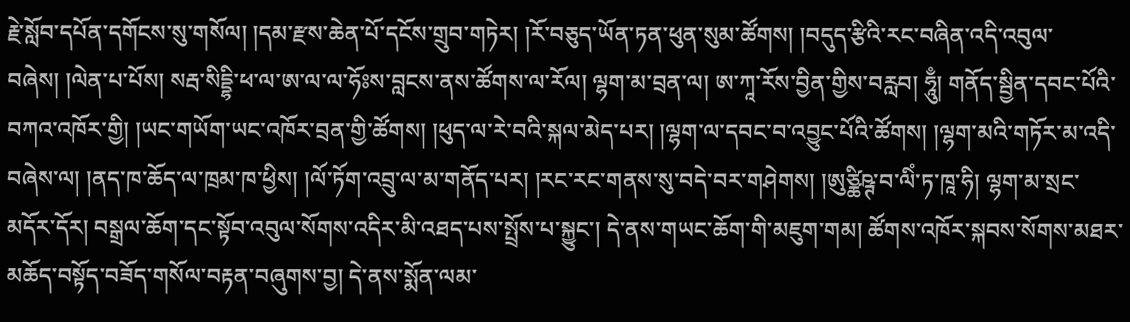རྗེ་སློབ་དཔོན་དགོངས་སུ་གསོལ། །དམ་རྫས་ཆེན་པོ་དངོས་གྲུབ་གཏེར། །རོ་བཅུད་ཡོན་ཏན་ཕུན་སུམ་ཚོགས། །བདུད་རྩིའི་རང་བཞིན་འདི་འབུལ་བཞེས། །ལེན་པ་པོས། སརྦ་སིདྡྷི་ཕ་ལ་ཨ་ལ་ལ་ཧོཿས་བླངས་ནས་ཚོགས་ལ་རོལ། ལྷག་མ་བྲན་ལ། ཨ་ཀཱ་རོས་བྱིན་གྱིས་བརླབ། ཧཱུྃ། གནོད་སྦྱིན་དབང་པོའི་བཀའ་འཁོར་གྱི། །ཡང་གཡོག་ཡང་འཁོར་བྲན་གྱི་ཚོགས། །ཕུད་ལ་རེ་བའི་སྐལ་མེད་པར། །ལྷག་ལ་དབང་བ་འབྱུང་པོའི་ཚོགས། །ལྷག་མའི་གཏོར་མ་འདི་བཞེས་ལ། །ནད་ཁ་ཆོད་ལ་ཁྲམ་ཁ་ཕྱིས། །ལོ་ཏོག་འབྲུ་ལ་མ་གནོད་པར། །རང་རང་གནས་སུ་བདེ་བར་གཤེགས། །ཨུཙྪིཥྚ་བ་ལིཾ་ཏ་ཁཱ་ཧི། ལྷག་མ་སྲང་མདོར་དོར། བསྒྲལ་ཆོག་དང་སྟོབ་འབུལ་སོགས་འདིར་མི་འཐད་པས་སྤྲོས་པ་སྐྱུང་། དེ་ནས་གཡང་ཆོག་གི་མཇུག་གམ། ཚོགས་འཁོར་སྐབས་སོགས་མཐར་མཆོད་བསྟོད་བཟོད་གསོལ་བརྟན་བཞུགས་བྱ། དེ་ནས་སྨོན་ལམ་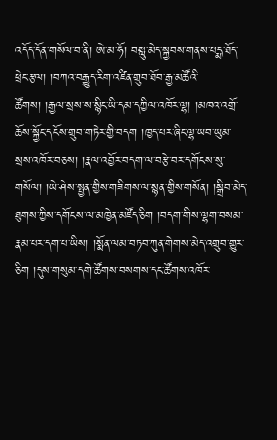འདོད་དོན་གསོལ་བ་ནི། ཨེ་མ་ཧོ། བསླུ་མེད་སྐྱབས་གནས་པདྨ་ཐོད་ཕྲེང་རྩལ། །བཀའ་བརྒྱུད་རིག་འཛིན་གྲུབ་ཐོབ་རྒྱ་མཚོའི་ཚོགས། །རྒྱལ་སྲས་ས་སྙིང་ཡི་དམ་དཀྱིལ་འཁོར་ལྷ། །མཁའ་འགྲོ་ཆོས་སྐྱོང་དངོས་གྲུབ་གཏེར་གྱི་བདག །ཁྱད་པར་ཞིང་ལྷ་ཡབ་ཡུམ་སྲས་འཁོར་བཅས། །རྣལ་འབྱོར་བདག་ལ་བརྩེ་བར་དགོངས་སུ་གསོལ། །ཡེ་ཤེས་སྤྱན་གྱིས་གཟིགས་ལ་སྙན་གྱིས་གསོན། །སྒྲིབ་མེད་ཐུགས་ཀྱིས་དགོངས་ལ་མཁྱེན་མཛོད་ཅིག །བདག་གིས་ལྷག་བསམ་རྣམ་པར་དག་པ་ཡིས། །སྨོན་ལམ་བཏབ་ཀུན་གེགས་མེད་འགྲུབ་གྱུར་ཅིག །དུས་གསུམ་དགེ་ཚོགས་བསགས་དང་ཚོགས་འཁོར་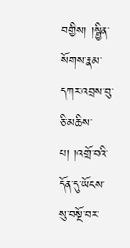བགྱིས། །སྦྱིན་སོགས་རྣམ་དཀར་འབྲས་བུ་ཅི་མཆིས་པ། །འགྲོ་བའི་དོན་དུ་ཡོངས་སུ་བསྔོ་བར་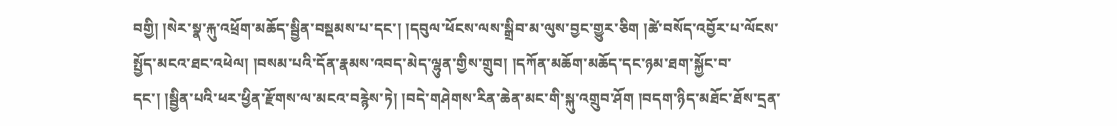བགྱི། །སེར་སྣ་རྐུ་འཕྲོག་མཆོད་སྦྱིན་བསྡམས་པ་དང་། །དབུལ་ཕོངས་ལས་སྒྲིབ་མ་ལུས་བྱང་གྱུར་ཅིག །ཚེ་བསོད་འབྱོར་པ་ལོངས་སྤྱོད་མངའ་ཐང་འཕེལ། །བསམ་པའི་དོན་རྣམས་འབད་མེད་ལྷུན་གྱིས་གྲུབ། །དཀོན་མཆོག་མཆོད་དང་ཉམ་ཐག་སྐྱོང་བ་དང་། །སྦྱིན་པའི་ཕར་ཕྱིན་རྫོགས་ལ་མངའ་བརྙེས་ཏེ། །བདེ་གཤེགས་རིན་ཆེན་མང་གི་སྐུ་འགྲུབ་ཤོག །བདག་ཉིད་མཐོང་ཐོས་དྲན་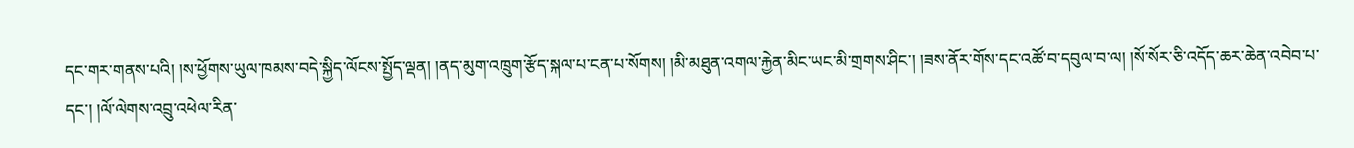དང་གར་གནས་པའི། །ས་ཕྱོགས་ཡུལ་ཁམས་བདེ་སྐྱིད་ལོངས་སྤྱོད་ལྡན། །ནད་མུག་འཁྲུག་རྩོད་སྐལ་པ་ངན་པ་སོགས། །མི་མཐུན་འགལ་རྐྱེན་མིང་ཡང་མི་གྲགས་ཤིང་། །ཟས་ནོར་གོས་དང་འཚོ་བ་དབུལ་བ་ལ། །སོ་སོར་ཅི་འདོད་ཆར་ཆེན་འབེབ་པ་དང་། །ལོ་ལེགས་འབྲུ་འཕེལ་རིན་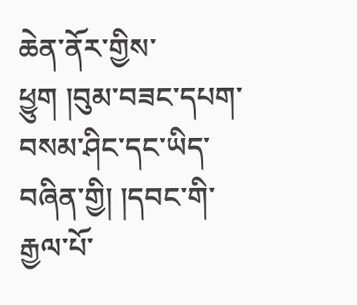ཆེན་ནོར་གྱིས་ཕྱུག །བུམ་བཟང་དཔག་བསམ་ཤིང་དང་ཡིད་བཞིན་གྱི། །དབང་གི་རྒྱལ་པོ་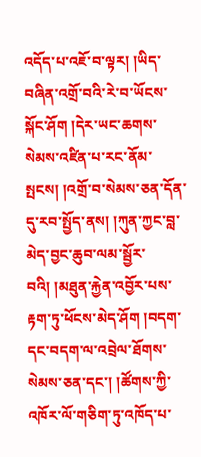འདོད་པ་འཇོ་བ་ལྟར། །ཡིད་བཞིན་འགྲོ་བའི་རེ་བ་ཡོངས་སྐོང་ཤོག །དེར་ཡང་ཆགས་སེམས་འཛིན་པ་རང་ནོམ་སྤངས། །འགྲོ་བ་སེམས་ཅན་དོན་དུ་རབ་སྤྱོད་ནས། །ཀུན་ཀྱང་བླ་མེད་བྱང་ཆུབ་ལམ་སྦྱོར་བའི། །མཐུན་རྐྱེན་འབྱོར་པས་རྟག་ཏུ་ཕོངས་མེད་ཤོག །བདག་དང་བདག་ལ་འབྲེལ་ཐོགས་སེམས་ཅན་དང་། །ཚོགས་ཀྱི་འཁོར་ལོ་གཅིག་ཏུ་འཁོད་པ་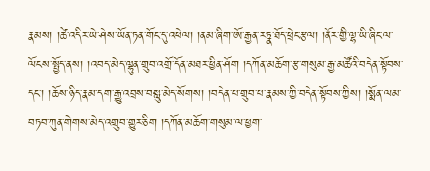རྣམས། །ཚེ་འདིར་ཡེ་ཤེས་ཡོན་ཏན་གོང་དུ་འཕེལ། །ནམ་ཞིག་ཨོ་རྒྱན་རཏྣ་ཐོད་ཕྲེང་རྩལ། །ནོར་གྱི་ལྷ་ཡི་ཞིང་ལ་ལོངས་སྤྱོད་ནས། །འབད་མེད་ལྷུན་གྲུབ་འགྲོ་དོན་མཐར་ཕྱིན་ཤོག །དཀོན་མཆོག་རྩ་གསུམ་རྒྱ་མཚོའི་བདེན་སྟོབས་དང་། །ཆོས་ཉིད་རྣམ་དག་རྒྱུ་འབྲས་བསླུ་མེད་སོགས། །བདེན་པ་གྲུབ་པ་རྣམས་ཀྱི་བདེན་སྟོབས་ཀྱིས། །སྨོན་ལམ་བཏབ་ཀུན་གེགས་མེད་འགྲུབ་གྱུར་ཅིག །དཀོན་མཆོག་གསུམ་ལ་ཕྱག་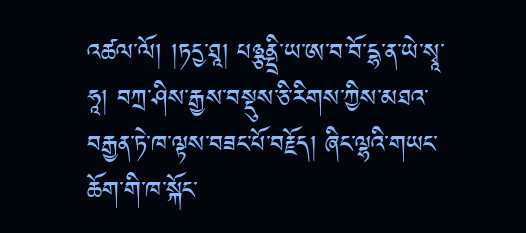འཚལ་ལོ། །ཏདྱ་ཐཱ། པཉྩནྡྲི་ཡ་ཨ་བ་བོ་དྷ་ན་ཡེ་སྭཱ་ཧཱ། བཀྲ་ཤིས་རྒྱས་བསྡུས་ཅི་རིགས་ཀྱིས་མཐའ་བརྒྱན་ཏེ་ཁ་ལྟས་བཟང་པོ་བརྗོད། ཞིང་ལྷའི་གཡང་ཆོག་གི་ཁ་སྐོང་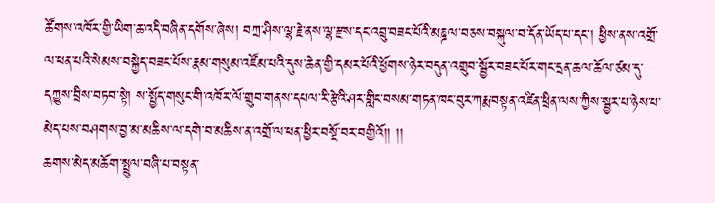ཚོགས་འཁོར་གྱི་ཡིག་ཆ་འདི་བཞིན་དགོས་ཞེས། བཀྲ་ཤིས་ལྷ་རྗེ་ནས་ལྷ་རྫས་དང་འབྲུ་བཟང་པོའི་མཎྜལ་བཅས་བསྐུལ་བ་དོན་ཡོད་པ་དང་། ཕྱིས་ནས་འགྲོ་ལ་ཕན་པའི་སེམས་བསྐྱེད་བཟང་པོས་རྣམ་གསུམ་འཛོམ་པའི་དུས་ཆེན་གྱི་དམར་པོའི་ཕྱོགས་ཉེར་བདུན་འགྲུབ་སྦྱོར་བཟང་པོར་གང་དྲན་ཆལ་ཆོལ་ཙམ་དུ་དཀྱུས་བྲིས་བཏབ་སྟེ། ས་སྤྱོད་གསུང་གི་འཁོར་ལོ་གྲུབ་གནས་དཔལ་རི་རྩེའི་ཤར་གླིང་བསམ་གཏན་ཁང་བུར་ཀརྨ་བསྟན་འཛིན་ཕྲིན་ལས་ཀྱིས་སྦྱར་པ་ཉེས་པ་མེད་པས་བཤགས་བྱ་མ་མཆིས་ལ་དགེ་བ་མཆིས་ན་འགྲོ་ལ་ཕན་ཕྱིར་བསྔོ་བར་བགྱིའོ།། །།
ཆགས་མེད་མཆོག་སྤྲུལ་བཞི་པ་བསྟན་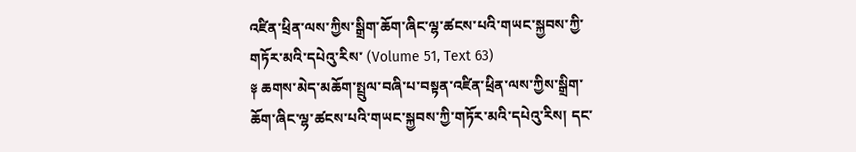འཛིན་ཕྲིན་ལས་ཀྱིས་སྒྲིག་ཆོག་ཞིང་ལྷ་ཚངས་པའི་གཡང་སྐྱབས་ཀྱི་གཏོར་མའི་དཔེའུ་རིས་ (Volume 51, Text 63)
༈ ཆགས་མེད་མཆོག་སྤྲུལ་བཞི་པ་བསྟན་འཛིན་ཕྲིན་ལས་ཀྱིས་སྒྲིག་ཆོག་ཞིང་ལྷ་ཚངས་པའི་གཡང་སྐྱབས་ཀྱི་གཏོར་མའི་དཔེའུ་རིས། དང་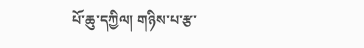པོ་ཆུ་དཀྱིལ། གཉིས་པ་རྩ་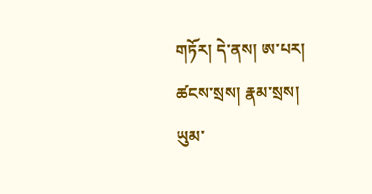གཏོར། དེ་ནས། ཨ་པར། ཚངས་སྲས། རྣམ་སྲས། ཡུམ་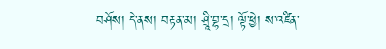བཤོས། དེ་ནས། བརྟན་མ། ཤྲཱི་བྷ་དྲ། ལྟོ་ཕྱེ། ས་འཛིན་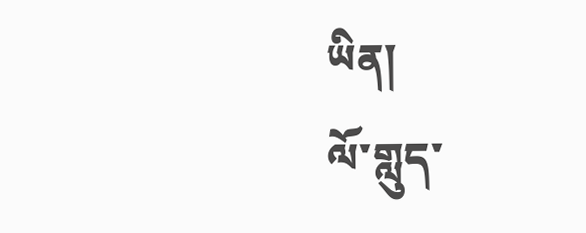ཡིན།
ལོ་གླུད་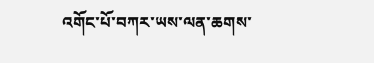འགོང་པོ་བཀར་ཡས་ལན་ཆགས་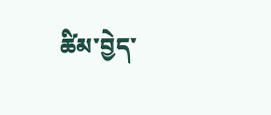ཚིམ་བྱེད་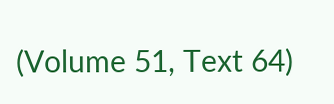(Volume 51, Text 64)